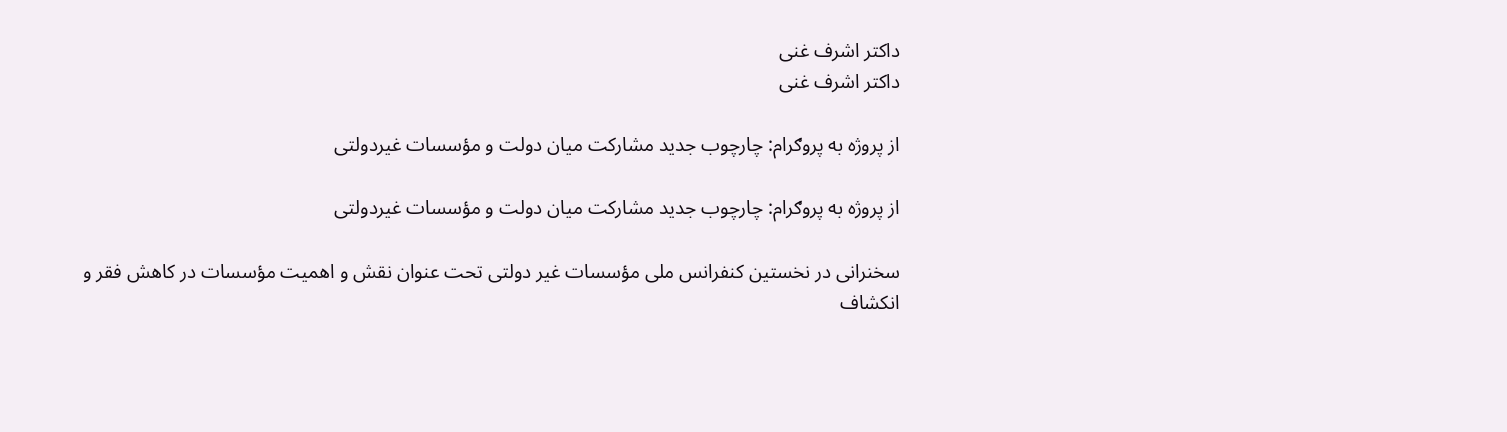داکتر اشرف غنی
داکتر اشرف غنی

از پروژه به پروګرام: چارچوب جدید مشارکت میان دولت و مؤسسات غیردولتی

از پروژه به پروګرام: چارچوب جدید مشارکت میان دولت و مؤسسات غیردولتی

سخنرانی در نخستین کنفرانس ملی مؤسسات غیر دولتی تحت عنوان نقش و اهمیت مؤسسات در کاهش فقر و انکشاف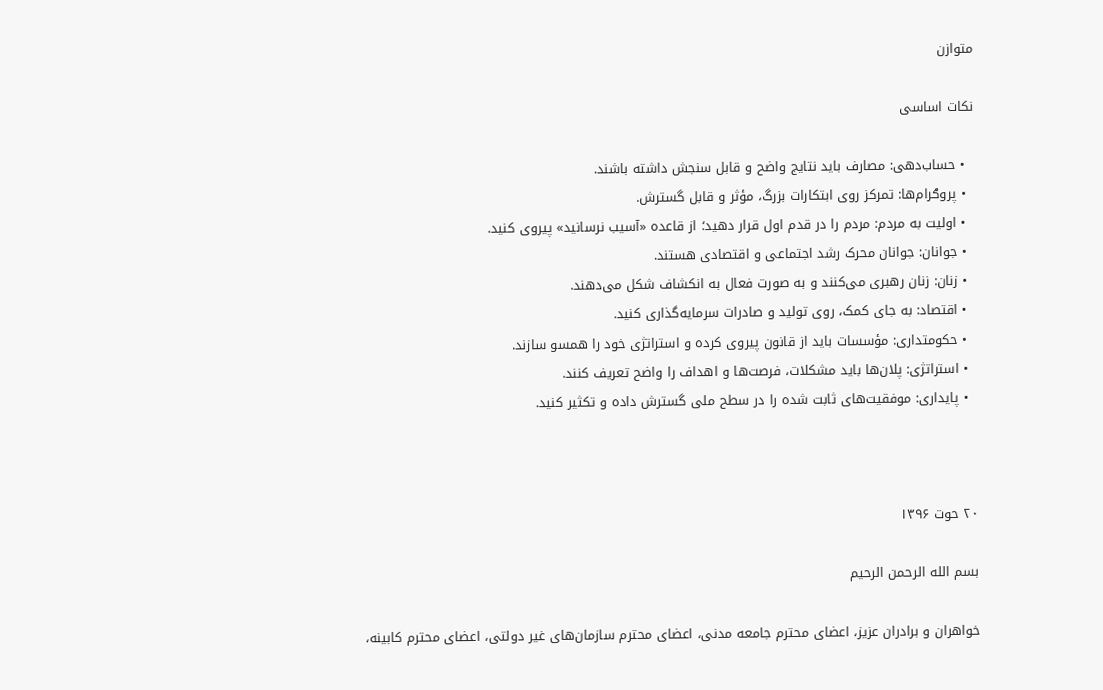متوازن

نکات اساسی

  • حساب‌دهی: مصارف باید نتایج واضح و قابل سنجش داشته باشند.
  • پروګرام‌ها: تمرکز روی ابتکارات بزرگ، مؤثر و قابل گسترش.
  • اولیت به مردم: مردم را در قدم اول قرار دهید؛ از قاعده «آسیب نرسانید» پیروی کنید.
  • جوانان: جوانان محرک رشد اجتماعی و اقتصادی هستند.
  • زنان: زنان رهبری می‌کنند و به صورت فعال به انکشاف شکل می‌دهند.
  • اقتصاد: به جای کمک، روی تولید و صادرات سرمایه‌گذاری کنید.
  • حکومتداری: مؤسسات باید از قانون پیروی کرده و استراتژی خود را همسو سازند.
  • استراتژی: پلان‌ها باید مشکلات، فرصت‌ها و اهداف را واضح تعریف کنند.
  • پایداری: موفقیت‌های ثابت شده را در سطح ملی گسترش داده و تکثیر کنید.



۲۰ حوت ۱۳۹۶

بسم الله الرحمن الرحیم

خواهران و برادران عزیز، اعضای محترم جامعه مدنی، اعضای محترم سازمان‌های غیر دولتی، اعضای محترم کابینه،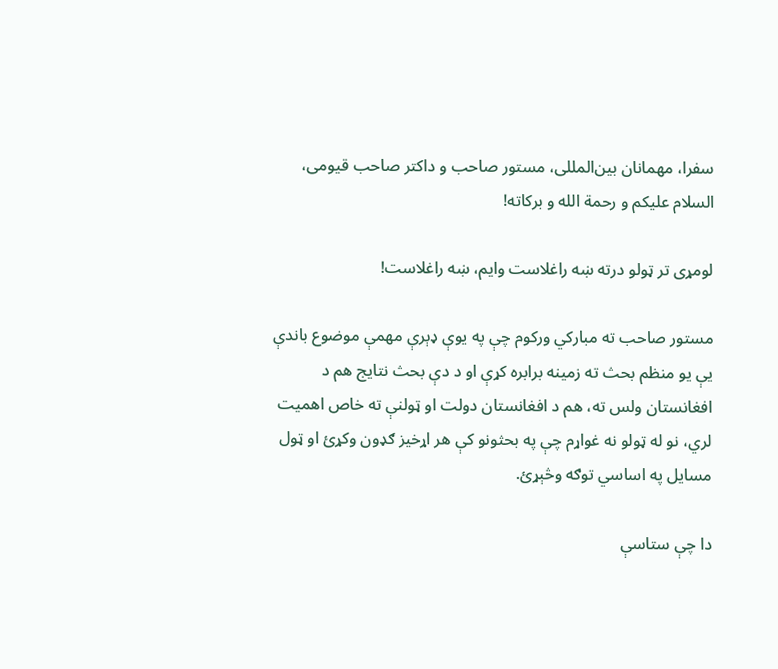سفرا، مهمانان بین‌المللی، مستور صاحب و داکتر صاحب قیومی، السلام علیکم و رحمة الله و برکاته!

لومړی تر ټولو درته ښه راغلاست وایم، ښه راغلاست!

مستور صاحب ته مبارکي ورکوم چې په یوې ډېرې مهمې موضوع باندې یې یو منظم بحث ته زمینه برابره کړې او د دې بحث نتایج هم د افغانستان ولس ته، هم د افغانستان دولت او ټولنې ته خاص اهمیت لري، نو له ټولو نه غواړم چې په بحثونو کې هر اړخیز ګډون وکړئ او ټول مسایل په اساسي توګه وڅېړئ.

دا چې ستاسې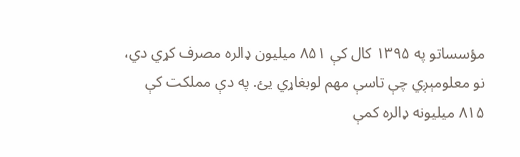مؤسساتو په ۱۳۹۵ کال کې ۸۵۱ میلیون ډالره مصرف کړي دي، نو معلومېږي چې تاسې مهم لوبغاړي یئ. په دې مملکت کې ۸۱۵ میلیونه ډالره کمې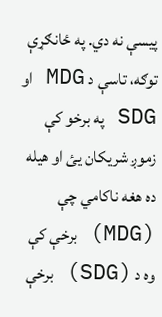پیسې نه دي. په ځانګړې توګه، تاسې د MDG او SDG په برخو کې زموږ شریکان یئ او هیله ده هغه ناکامي چې (MDG) برخې کې وه د (SDG) برخې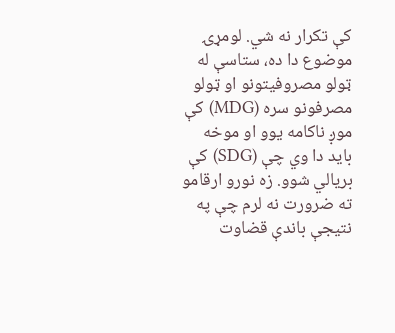کې تکرار نه شي. لومړۍ موضوع دا ده، ستاسې له ټولو مصروفیتونو او ټولو مصرفونو سره (MDG) کې موږ ناکامه یوو او موخه باید دا وي چې (SDG) کې بریالي شوو. زه نورو ارقامو ته ضرورت نه لرم چې په نتیجې باندې قضاوت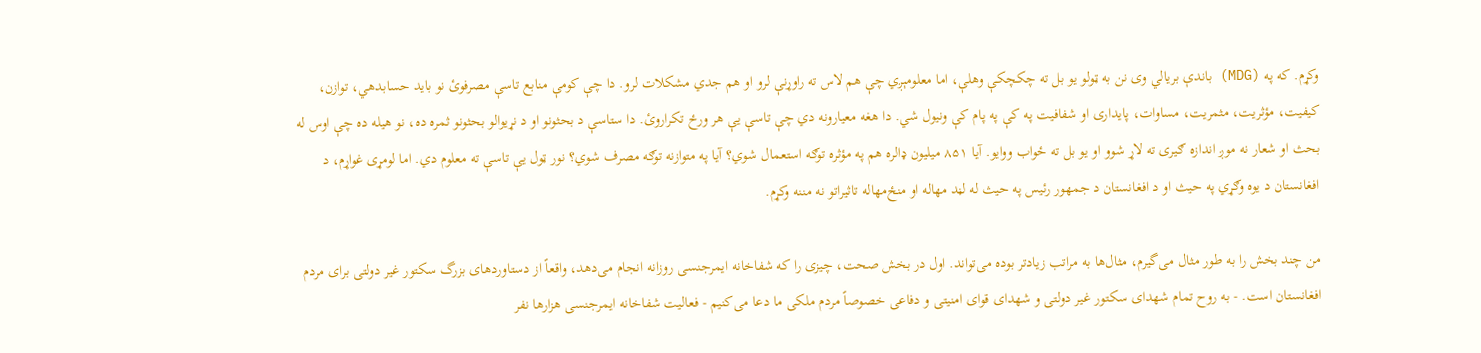وکړم. که په (MDG) باندې بریالي وی نن به ټولو یو بل ته چکچکې وهلې، اما معلومېږي چې هم لاس ته راوړنې لرو او هم جدي مشکلات لرو. دا چې کومې منابع تاسې مصرفوئ نو باید حسابدهي، توازن، کیفیت، مؤثریت، مثمریت، مساوات، پایداری او شفافیت په کې په پام کې ونیول شي. دا هغه معیارونه دي چې تاسې یې هر ورځ تکراروئ. دا ستاسې د بحثونو او د نړیوالو بحثونو ثمره ده، نو هیله ده چې اوس له بحث او شعار نه موږ اندازه ګیری ته لاړ شوو او یو بل ته ځواب ووایو. آیا ۸۵۱ میلیون ډالره هم په مؤثره توګه استعمال شوي؟ آیا په متوازنه توګه مصرف شوي؟ نور ټول یې تاسې ته معلوم دي. اما لومړی غواړم، د افغانستان د یوه وګړي په حیث او د افغانستان د جمهور رئیس په حیث له لڼد مهاله او منځ‌مهاله تاثیراتو نه مننه وکړم.

من چند بخش را به طور مثال می‌گیرم، مثال‌ها به مراتب زیادتر بوده می‌تواند. اول در بخش صحت، چیزی را که شفاخانه ایمرجنسی روزانه انجام می‌دهد، واقعاً از دستاوردهای بزرگ سکتور غیر دولتی برای مردم افغانستان است. - به روح تمام شهدای سکتور غیر دولتی و شهدای قوای امنیتی و دفاعی خصوصاً مردم ملکی ما دعا می‌کنیم - فعالیت شفاخانه ایمرجنسی هزارها نفر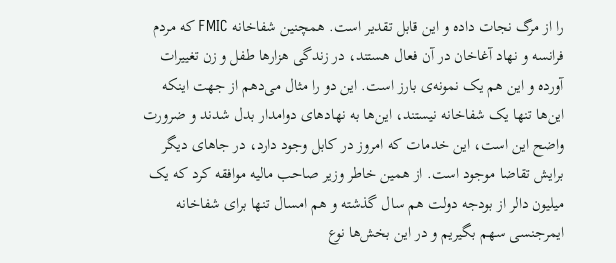را از مرگ نجات داده و این قابل تقدیر است. همچنین شفاخانه FMIC که مردم فرانسه و نهاد آغاخان در آن فعال هستند، در زندگی هزارها طفل و زن تغییرات آورده و این هم یک نمونه‌ی بارز است. این دو را مثال می‌دهم از جهت اینکه این‌ها تنها یک شفاخانه نیستند، این‌ها به نهادهای دوامدار بدل شدند و ضرورت واضح این است، این خدمات که امروز در کابل وجود دارد، در جاهای دیگر برایش تقاضا موجود است. از همین خاطر وزیر صاحب مالیه موافقه کرد که یک میلیون دالر از بودجه دولت هم سال گذشته و هم امسال تنها برای شفاخانه ایمرجنسی سهم بگیریم و در این بخش‌ها نوع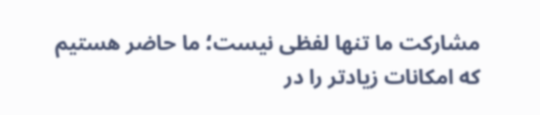مشارکت ما تنها لفظی نیست؛ ما حاضر هستیم که امکانات زیادتر را در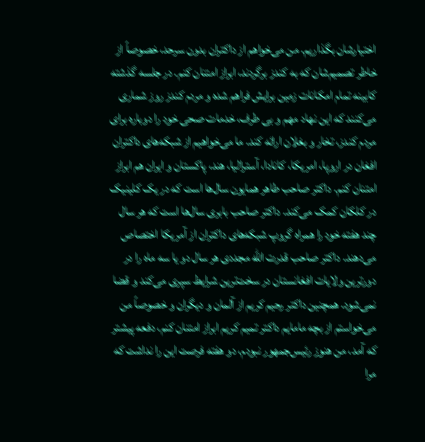اختیارشان بگذاریم. من می‌خواهم از داکتران بدون سرحد، خصوصاً از خاطر تصمیم‌شان که به کندز برگردند، ابراز امتنان کنم. در جلسه گذشته کابینه تمام امکانات زمین برایش فراهم شده و مردم کندز روز شماری می‌کنند که این نهاد مهم و بی طرف، خدمات صحی خود را دوباره برای مردم کندز، تخار و بغلان ارائه کند. ما می‌خواهیم از شبکه‌های داکتران افغان در اروپا، امریکا، کانادا، آسترالیا، هند، پاکستان و ایران هم ابراز امتنان کنم. داکتر صاحب طاهر همایون سال‌ها است که در یک کلینیک در کلکان کمک می‌کند. داکتر صاحب بابری سال‌ها است که هر سال چند هفته خود را همراه گروپ شبکه‌های داکتران از آمریکا اختصاص می‌دهند. داکتر صاحب قدرت الله مجددی هر سال دو یا سه ماه را در دورترین ولایات افغانستان در سخت‌ترین شرایط سپری می‌کند و قضا نمی‌شود. همچنین داکتر رحیم کریم از آلمان و دیگران و خصوصاً من می‌خواستم از بچه مامایم داکتر تمیم کریم ابراز امتنان کنم، دفعه پیشتر که آمد، من هنوز رئیس‌جمهور نبودم، دو هفته فرصت این را نداشت که مرا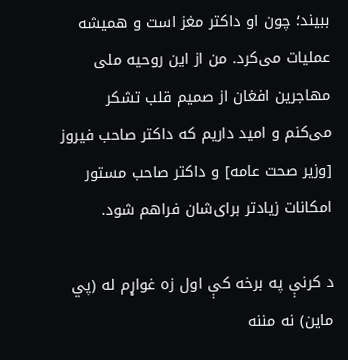ببیند؛ چون او داکتر مغز است و همیشه عملیات می‌کرد. من از این روحیه ملی مهاجرین افغان از صمیم قلب تشکر می‌کنم و امید داریم که داکتر صاحب فیروز [وزیر صحت عامه] و داکتر صاحب مستور امکانات زیادتر برای‌شان فراهم شود.

د کرنې په برخه کې اول زه غواړم له (پي ماین) نه مننه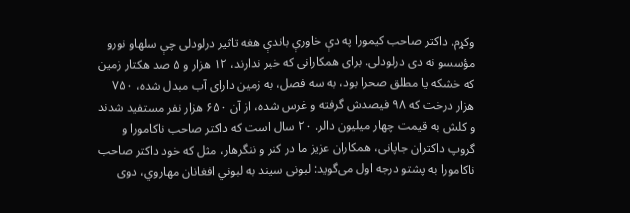وکړم. داکتر صاحب کیمورا په دې خاورې باندې هغه تاثیر درلودلی چې سلهاو نورو مؤسسو نه دی درلودلی. برای همکارانی که خبر ندارند، ۱۲ هزار و ۵ صد هکتار زمین که خشکه یا مطلق صحرا بود، به سه فصل، به زمین دارای آب مبدل شده، ۷۵۰ هزار درخت که ۹۸ فیصدش گرفته و غرس شده، از آن ۶۵۰ هزار نفر مستفید شدند و کلش به قیمت چهار میلیون دالر. ۲۰ سال است که داکتر صاحب ناکامورا و گروپ داکتران جاپانی، همکاران عزیز ما در کنر و ننگرهار، مثل که خود داکتر صاحب ناکامورا به پشتو درجه اول می‌گوید: لبونی سیند به لبوني افغانان مهاروي، دوی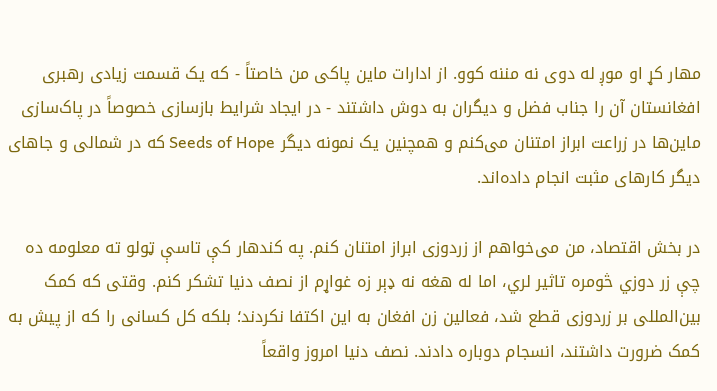مهار کړ او موږ له دوی نه مننه کوو. از ادارات ماین پاکی من خاصتاً - که یک قسمت زیادی رهبری افغانستان آن را جناب فضل و دیگران به دوش داشتند - در ایجاد شرایط بازسازی خصوصاً در پاک‌سازی ماین‌ها در زراعت ابراز امتنان می‌کنم و همچنین یک نمونه دیگر Seeds of Hope که در شمالی و جاهای دیگر کارهای مثبت انجام داده‌اند.

در بخش اقتصاد، من می‌خواهم از زردوزی ابراز امتنان کنم. په کندهار کې تاسې ټولو ته معلومه ده چې زر دوزي څومره تاثیر لري، اما له هغه نه ډېر زه غواړم از نصف دنیا تشکر کنم. وقتی که کمک بین‌المللی بر زردوزی قطع شد، فعالین زن افغان به این اکتفا نکردند؛ بلکه کل کسانی را که از پیش به کمک ضرورت داشتند، انسجام دوباره دادند. نصف دنیا امروز واقعاً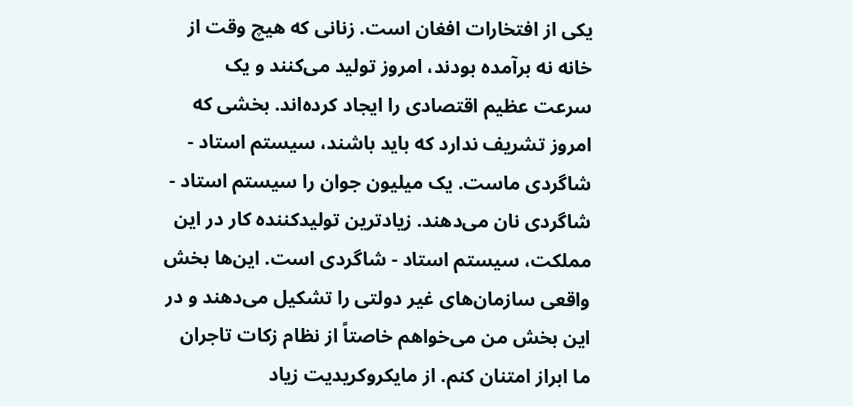یکی از افتخارات افغان است. زنانی که هیچ وقت از خانه نه برآمده بودند، امروز تولید می‌کنند و یک سرعت عظیم اقتصادی را ایجاد کرده‌اند. بخشی که امروز تشریف ندارد که باید باشند، سیستم استاد - شاگردی ماست. یک میلیون جوان را سیستم استاد - شاگردی نان می‌دهند. زیادترین تولیدکننده کار در این مملکت، سیستم استاد - شاگردی است. این‌ها بخش واقعی سازمان‌های غیر دولتی را تشکیل می‌دهند و در این بخش من می‌خواهم خاصتاً از نظام زکات تاجران ما ابراز امتنان کنم. از مایکروکریدیت زیاد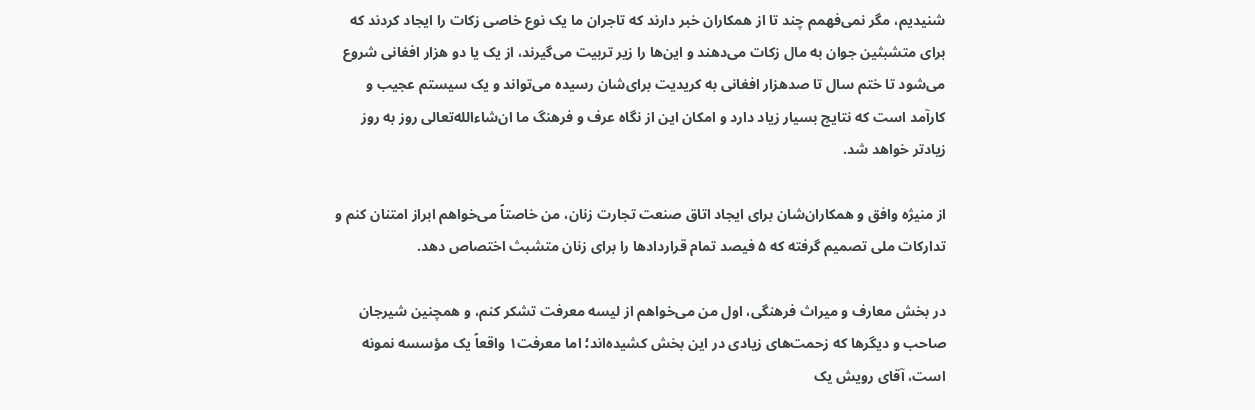شنیدیم، مگر نمی‌فهمم چند تا از همکاران خبر دارند که تاجران ما یک نوع خاصی زکات را ایجاد کردند که برای متشبثین جوان به مال زکات می‌دهند و این‌ها را زیر تربیت می‌گیرند، از یک یا دو هزار افغانی شروع می‌شود تا ختم سال تا صدهزار افغانی به کریدیت برای‌شان رسیده می‌تواند و یک سیستم عجیب و کارآمد است که نتایج بسیار زیاد دارد و امکان این از نگاه عرف و فرهنگ ما ان‌شاءالله‌تعالی روز به روز زیادتر خواهد شد.

از منیژه وافق و همکاران‌شان برای ایجاد اتاق صنعت تجارت زنان، من خاصتاً می‌خواهم ابراز امتنان کنم و تدارکات ملی تصمیم گرفته که ۵ فیصد تمام قراردادها را برای زنان متشبث اختصاص دهد.

در بخش معارف و میراث فرهنگی، اول من می‌خواهم از لیسه معرفت تشکر کنم، و همچنین شیرجان صاحب و دیگرها که زحمت‌های زیادی در این بخش کشیده‌اند؛ اما معرفت۱ واقعاً یک مؤسسه نمونه است، آقای رویش یک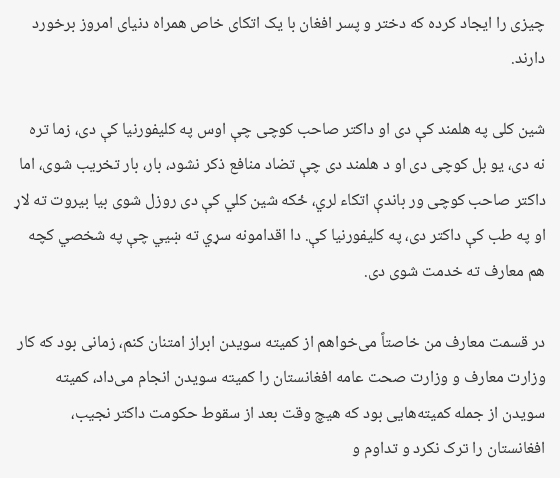چیزی را ایجاد کرده که دختر و پسر افغان با یک اتکای خاص همراه دنیای امروز برخورد دارند.

شین کلی په هلمند کې دی او داکتر صاحب کوچی چې اوس په کلیفورنیا کې دی، زما تره نه دی، یو بل کوچی دی او د هلمند دی چې تضاد منافع ذکر نشود، بار، بار تخریب شوی، اما داکتر صاحب کوچی ور باندې اتکاء لري، ځکه شین کلي کې دی روزل شوی بیا بیروت ته لاړ او په طب کې داکتر دی، په کلیفورنیا کې. دا اقدامونه سړي ته ښیي چې په شخصي کچه هم معارف ته خدمت شوی دی.

در قسمت معارف من خاصتاً می‌خواهم از کمیته سویدن ابراز امتنان کنم، زمانی بود که کار وزارت معارف و وزارت صحت عامه افغانستان را کمیته سویدن انجام می‌داد، کمیته سویدن از جمله کمیته‌هایی بود که هیچ وقت بعد از سقوط حکومت داکتر نجیب، افغانستان را ترک نکرد و تداوم و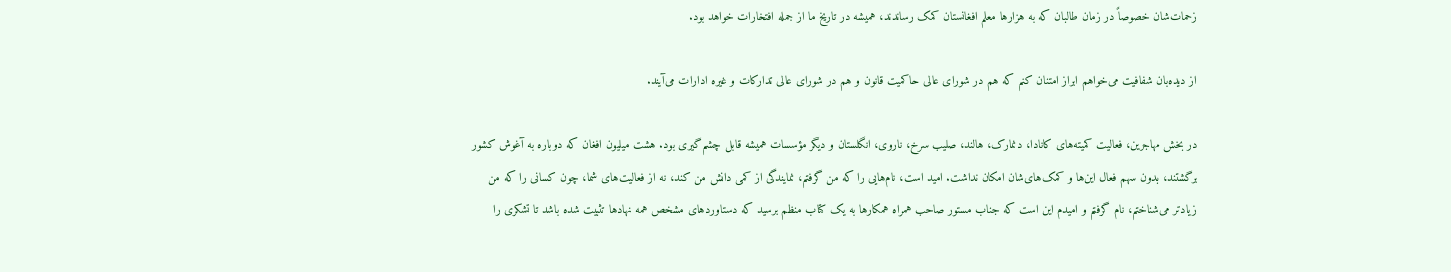زحمات‌شان خصوصاً در زمان طالبان که به هزارها معلم افغانستان کمک رساندند، همیشه در تاریخ ما از جمله افتخارات خواهد بود.

از دیده‌بان شفافیت می‌خواهم ابراز امتنان کنم که هم در شورای عالی حاکمیت قانون و هم در شورای عالی تدارکات و غیره ادارات می‌آیند.

در بخش مهاجرین، فعالیت کمیته‌های کانادا، دنمارک، هالند، صلیب سرخ، ناروی، انگلستان و دیگر مؤسسات همیشه قابل چشم‌گیری بود. هشت میلیون افغان که دوباره به آغوش کشور برگشتند، بدون سهم فعال این‌ها و کمک‌های‌شان امکان نداشت. امید است، نام‌هایی را که من گرفتم، نمایندگی از کمی دانش من کند، نه از فعالیت‌های شما، چون کسانی را که من زیادتر می‌شناختم، نام گرفتم و امیدم این است که جناب مستور صاحب همراه همکارها به یک کتاب منظم برسید که دستاوردهای مشخص همه نهادها تثبیت شده باشد تا تشکری را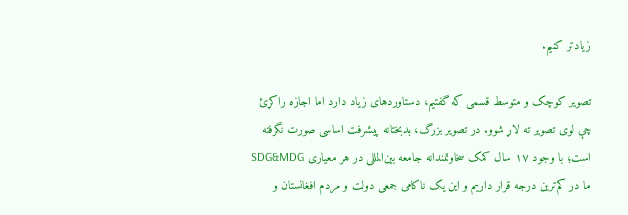زیادتر کنیم.

تصویر کوچک و متوسط قسمی که گفتیم، دستاوردهای زیاد دارد اما اجازه راکړئ چې لوی تصویر ته لاړ شوو. در تصویر بزرگ، بدبختانه پیشرفت اساسی صورت نگرفته است؛ با وجود ۱۷ سال کمک سخاوتمندانه جامعه بین‌المللی در هر معیاری SDG&MDG ما در کم‌ترین درجه قرار داریم و این یک ناکامی جمعی دولت و مردم افغانستان و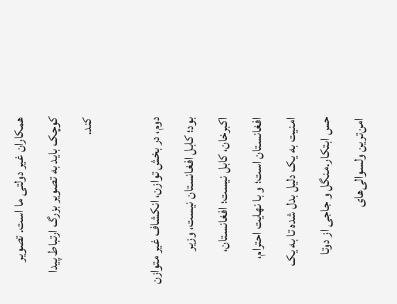همکاران غیر دولتی ما است. تصویر کوچک باید به تصویر بزرگ ارتباط پیدا کند.

دوم، در بخش توازن، انکشاف غیر متوازن بود؛ کابل افغانستان نیست، وزیر اکبرخان، کابل نیست؛ افغانستان، افغانستان است؛ و با نهایت احترام، امنیت به یک دلیل بدل شده تا به یک حس ابتکار.منگل و جاجی از دوتا امن‌ترین ولسوالی‌های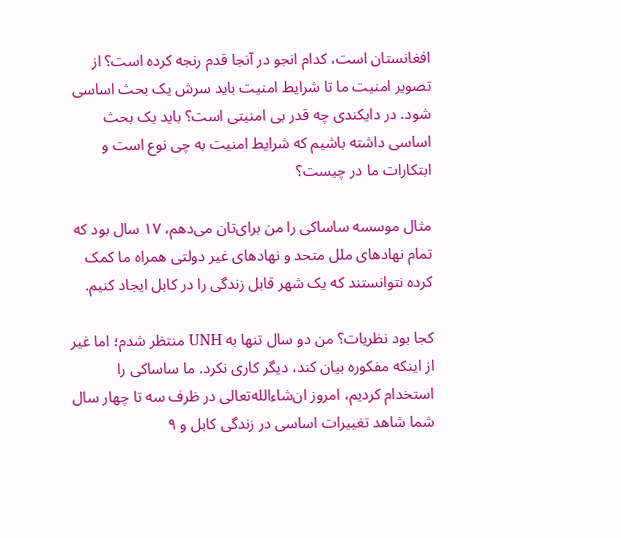افغانستان است، کدام انجو در آنجا قدم رنجه کرده است؟ از تصویر امنیت ما تا شرایط امنیت باید سرش یک بحث اساسی شود. در دایکندی چه قدر بی امنیتی است؟ باید یک بحث اساسی داشته باشیم که شرایط امنیت به چی نوع است و ابتکارات ما در چیست؟

مثال موسسه ساساکی را من برای‌تان می‌دهم، ۱۷ سال بود که تمام نهادهای ملل متحد و نهادهای غیر دولتی همراه ما کمک کرده نتوانستند که یک شهر قابل زندگی را در کابل ایجاد کنیم.

کجا بود نظریات؟ من دو سال تنها به UNH منتظر شدم؛ اما غیر از اینکه مفکوره بیان کند، دیگر کاری نکرد. ما ساساکی را استخدام کردیم، امروز ان‌شاءالله‌تعالی در ظرف سه تا چهار سال شما شاهد تغییرات اساسی در زندگی کابل و ۹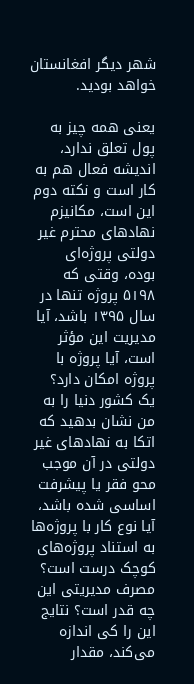شهر دیگر افغانستان خواهد بودید.

یعنی همه چیز به پول تعلق ندارد، اندیشه فعال هم به کار است و نکته دوم این است، مکانیزم نهادهای محترم غیر دولتی پروژه‌ای بوده، وقتی که ۵۱۹۸ پروژه تنها در سال ۱۳۹۵ باشد، آیا مدیریت این مؤثر است، آیا پروژه با پروژه امکان دارد؟ یک کشور دنیا را به من نشان بدهید که اتکا به نهادهای غیر دولتی در آن موجب محو فقر یا پیشرفت اساسی شده باشد، آیا نوع کار با پروژه‌ها به استناد پروژه‌های کوچک درست است؟ مصرف مدیریتی این چه قدر است؟ نتایج این را کی اندازه می‌کند، مقدار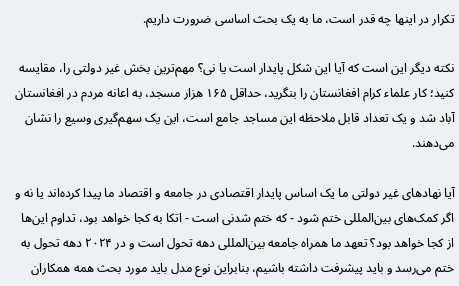تکرار در اینها چه قدر است، ما به یک بحث اساسی ضرورت داریم.

نکته دیگر این است که آیا این شکل پایدار است یا نی؟ مهم‌ترین بخش غیر دولتی را، مقایسه کنید؛ کار علماء کرام افغانستان را بنگرید، حداقل ۱۶۵ هزار مسجد، به اعانه مردم در افغانستان آباد شد و یک تعداد قابل ملاحظه این مساجد جامع است، این یک سهم‌گیری وسیع را نشان می‌دهند.

آیا نهادهای غیر دولتی ما یک اساس پایدار اقتصادی در جامعه و اقتصاد ما پیدا کرده‌اند یا نه و اگر کمک‌های بین‌المللی ختم شود - که ختم شدنی است - اتکا به کجا خواهد بود، تداوم این‌ها از کجا خواهد بود؟ تعهد ما همراه جامعه بین‌المللی دهه تحول است و در ۲۰۲۴ دهه تحول به ختم می‌رسد و باید پیشرفت داشته باشیم، بنابراین نوع مدل باید مورد بحث همه همکاران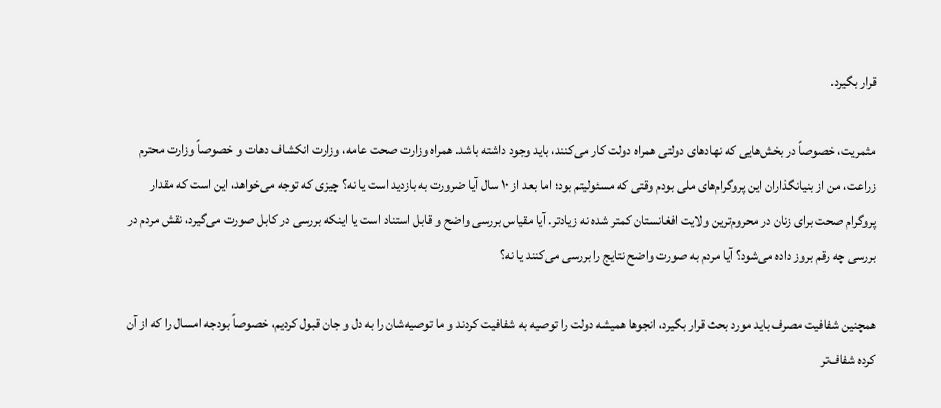قرار بگیرد.

مثمریت، خصوصاً در بخش‌هایی که نهادهای دولتی همراه دولت کار می‌کنند، باید وجود داشته باشد. همراه وزارت صحت عامه، وزارت انکشاف دهات و خصوصاً وزارت محترم زراعت، من از بنیانگذاران این پروگرام‌های ملی بودم وقتی که مسئولیتم بود؛ اما بعد از ۱۰ سال آیا ضرورت به بازدید است یا نه؟ چیزی که توجه می‌خواهد، این است که مقدار پروگرام صحت برای زنان در محروم‌ترین ولایت افغانستان کمتر شده نه زیادتر. آیا مقیاس بررسی واضح و قابل استناد است یا اینکه بررسی در کابل صورت می‌گیرد، نقش مردم در بررسی چه رقم بروز داده می‌شود؟ آیا مردم به صورت واضح نتایج را بررسی می‌کنند یا نه؟

همچنین شفافیت مصرف باید مورد بحث قرار بگیرد، انجوها همیشه دولت را توصیه به شفافیت کردند و ما توصیه‌شان را به دل و جان قبول کردیم، خصوصاً بودجه امسال را که از آن کرده شفاف‌تر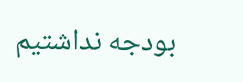بودجه نداشتیم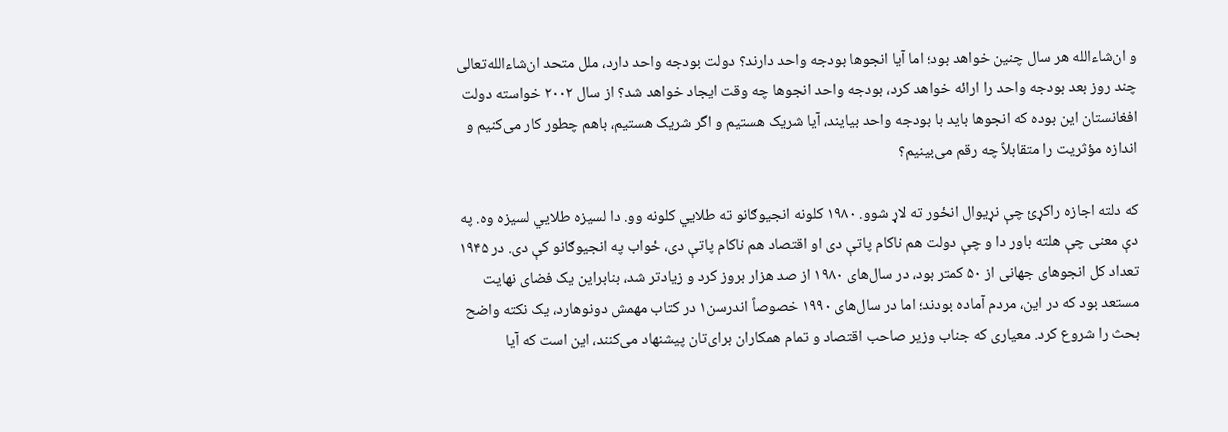و ان‌شاءالله هر سال چنین خواهد بود؛ اما آیا انجوها بودجه واحد دارند؟ دولت بودجه واحد دارد، ملل متحد ان‌شاءالله‌تعالی چند روز بعد بودجه واحد را ارائه خواهد کرد، بودجه واحد انجوها چه وقت ایجاد خواهد شد؟ از سال ۲۰۰۲ خواسته دولت افغانستان این بوده که انجوها باید با بودجه واحد بیایند، آیا شریک هستیم و اگر شریک هستیم، باهم چطور کار می‌کنیم و اندازه مؤثریت را متقابلاً چه رقم می‌بینیم؟

که دلته اجازه راکړئ چې نړیوال انځور ته لاړ شوو. ۱۹۸۰ کلونه انجیوګانو ته طلايي کلونه وو. دا لسیزه طلايي لسیزه وه. په دې معنی چې هلته باور دا و چې دولت هم ناکام پاتې دی او اقتصاد هم ناکام پاتې دی، ځواب په انجیوګانو کې دی. در ۱۹۴۵ تعداد کل انجوهای جهانی از ۵۰ کمتر بود، در سال‌های ۱۹۸۰ از صد هزار بروز کرد و زیادتر شد، بنابراین یک فضای نهایت مستعد بود که در این، مردم آماده بودند؛ اما در سال‌های ۱۹۹۰ خصوصاً اندرسن۱ در کتاب مهمش دونوهارد، یک نکته واضح بحث را شروع کرد. معیاری که جناب وزیر صاحب اقتصاد و تمام همکاران برای‌تان پیشنهاد می‌کنند، این است که آیا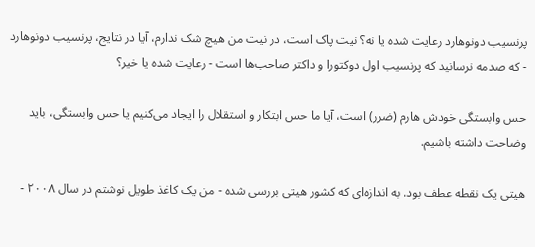پرنسیب دونوهارد رعایت شده یا نه؟ نیت پاک است، در نیت من هیچ شک ندارم، آیا در نتایج، پرنسیب دونوهارد - که صدمه نرسانید که پرنسیب اول دوکتورا و داکتر صاحب‌ها است - رعایت شده یا خیر؟

حس وابستگی خودش هارم (ضرر) است، آیا ما حس ابتکار و استقلال را ایجاد می‌کنیم یا حس وابستگی، باید وضاحت داشته باشیم.

هیتی یک نقطه عطف بود. به اندازه‌ای که کشور هیتی بررسی شده - من یک کاغذ طویل نوشتم در سال ۲۰۰۸ -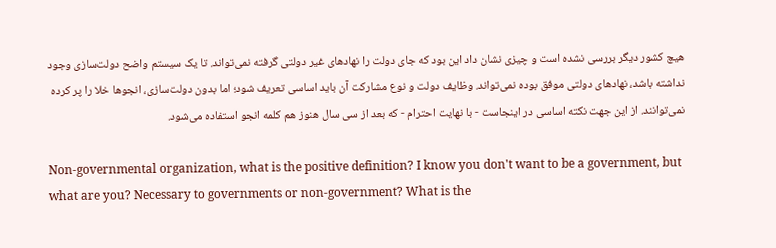هیچ کشور دیگر بررسی نشده است و چیزی نشان داد این بود که جای دولت را نهادهای غیر دولتی گرفته نمی‌تواند. تا یک سیستم واضح دولت‌سازی وجود نداشته باشد، نهادهای دولتی موفق بوده نمی‌تواند. وظایف دولت و نوع مشارکت آن باید اساسی تعریف شود؛ اما بدون دولت‌سازی، انجوها خلا را پر کرده نمی‌توانند. از این جهت نکته اساسی در اینجاست - با نهایت احترام - که بعد از سی سال هنوز هم کلمه انجو استفاده می‌شود.

Non-governmental organization, what is the positive definition? I know you don't want to be a government, but what are you? Necessary to governments or non-government? What is the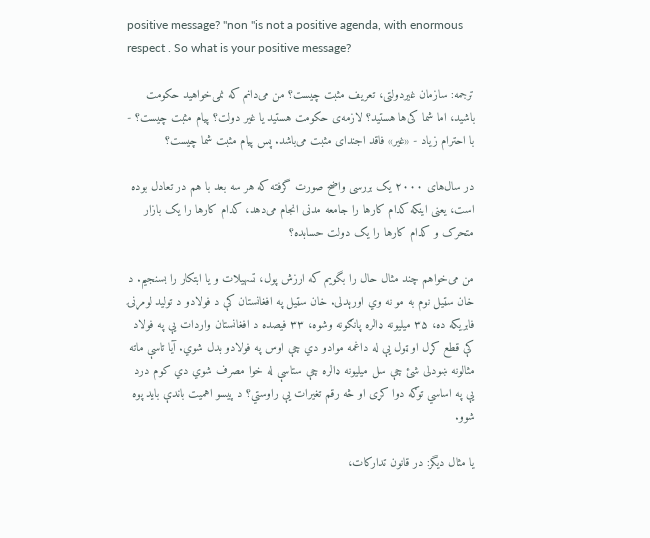positive message? "non "is not a positive agenda, with enormous respect . So what is your positive message?

ترجمه: سازمان غیردولتی، تعریف مثبت چیست؟ من می‌دانم که نمی‌خواهید حکومت باشید، اما شما کی‌ها هستید؟ لازمه‌ی حکومت هستید یا غیر دولت؟ پیام مثبت چیست؟ - با احترام زیاد - «غیر» فاقد اجندای مثبت می‌باشد. پس پیام مثبت شما چیست؟

در سال‌های ۲۰۰۰ یک بررسی واضح صورت گرفته که هر سه بعد با هم در تعادل بوده است، یعنی اینکه کدام کارها را جامعه مدنی انجام می‌دهد، کدام کارها را یک بازار متحرک و کدام کارها را یک دولت حسابده؟

من می‌خواهم چند مثال حال را بگویم که ارزش پول، تسهیلات و یا ابتکار را بسنجیم. د خان سټیل نوم به مو نه وي اورېدلی. خان سټیل په افغانستان کې د فولادو د تولید لومړنۍ فابریکه ده، ۳۵ میلیونه ډالره پانګونه وشوه، ۳۳ فیصده د افغانستان واردات يې په فولاد کې قطع کړل او ټول يې له داغمه موادو دي چې اوس په فولادو بدل شوي. آیا تاسې ماته مثالونه ښودلی شئ چې سل میلیونه ډالره چې ستاسې له خوا مصرف شوي دي کوم درد يې په اساسي توګه دوا کړی او څه رقم تغیرات يې راوستي؟ د پیسو اهمیت باندې باید پوه شوو.

یا مثال دیگر: در قانون تدارکات،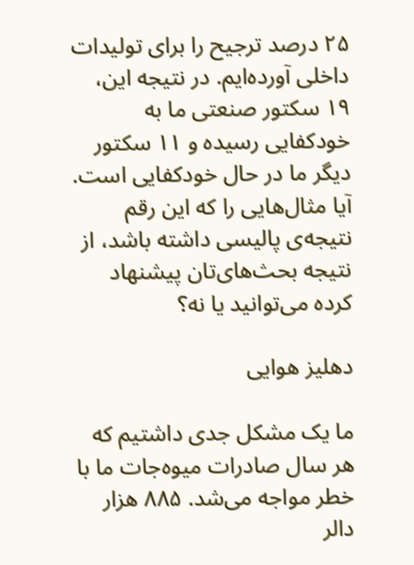۲۵ درصد ترجیح را برای تولیدات داخلی آورده‌ایم. در نتیجه این، ۱۹ سکتور صنعتی ما به خودکفایی رسیده و ۱۱ سکتور دیگر ما در حال خودکفایی است. آیا مثال‌هایی را که این رقم نتیجه‌ی پالیسی داشته باشد، از نتیجه بحث‌های‌تان پیشنهاد کرده می‌توانید یا نه؟

دهلیز هوایی

ما یک مشکل جدی داشتیم که هر سال صادرات میوه‌جات ما با خطر مواجه می‌شد. ۸۸۵ هزار دالر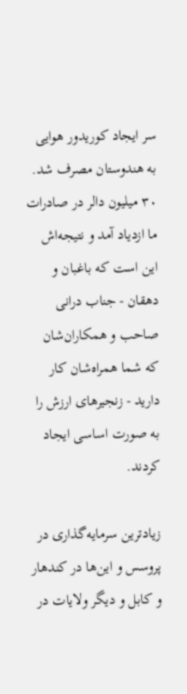سر ایجاد کوریدور هوایی به هندوستان مصرف شد. ۳۰ میلیون دالر در صادرات ما ازدیاد آمد و نتیجه‌اش این است که باغبان و دهقان - جناب درانی صاحب و همکاران‌شان که شما همراه‌شان کار دارید - زنجیرهای ارزش را به صورت اساسی ایجاد کردند.

زیادترین سرمایه‌گذاری در پروسس و این‌ها در کندهار و کابل و دیگر ولایات در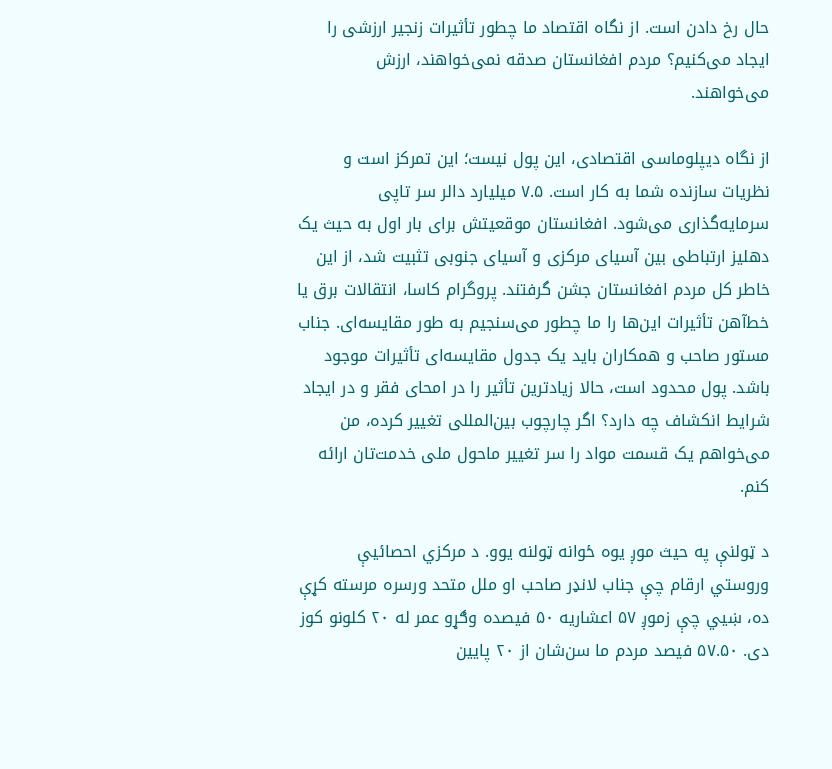حال رخ دادن است. از نگاه اقتصاد ما چطور تأثیرات زنجیر ارزشی را ایجاد می‌کنیم؟ مردم افغانستان صدقه نمی‌خواهند، ارزش می‌خواهند.

از نگاه دیپلوماسی اقتصادی، این پول نیست؛ این تمرکز است و نظریات سازنده شما به کار است. ۷.۵ میلیارد دالر سر تاپی سرمایه‌گذاری می‌شود. افغانستان موقعیتش برای بار اول به حیث یک دهلیز ارتباطی بین آسیای مرکزی و آسیای جنوبی تثبیت شد، از این خاطر کل مردم افغانستان جشن گرفتند. پروگرام کاسا، انتقالات برق یا خط‌آهن تأثیرات این‌ها را ما چطور می‌سنجیم به طور مقایسه‌ای. جناب مستور صاحب و همکاران باید یک جدول مقایسه‌ای تأثیرات موجود باشد. پول محدود است، حالا زیادترین تأثیر را در امحای فقر و در ایجاد شرایط انکشاف چه دارد؟ اگر چارچوب بین‌المللی تغییر کرده، من می‌خواهم یک قسمت مواد را سر تغییر ماحول ملی خدمت‌تان ارائه کنم.

د ټولنې په حيث موږ یوه ځوانه ټولنه یوو. د مرکزي احصائیې وروستي ارقام چې جناب لانډر صاحب او ملل متحد ورسره مرسته کړې ده، ښيي چې زموږ ۵۷ اعشاریه ۵۰ فیصده وګړو عمر له ۲۰ کلونو کوز دی. ۵۷.۵۰ فیصد مردم ما سن‌شان از ۲۰ پایین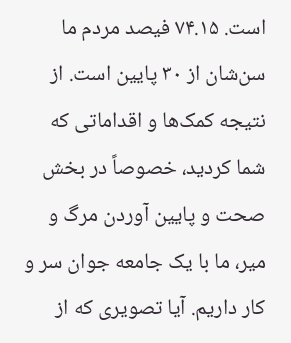است. ۷۴.۱۵ فیصد مردم ما سن‌شان از ۳۰ پایین است. از نتیجه کمک‌ها و اقداماتی که شما کردید، خصوصاً در بخش صحت و پایین آوردن مرگ و میر، ما با یک جامعه جوان سر و کار داریم. آیا تصویری که از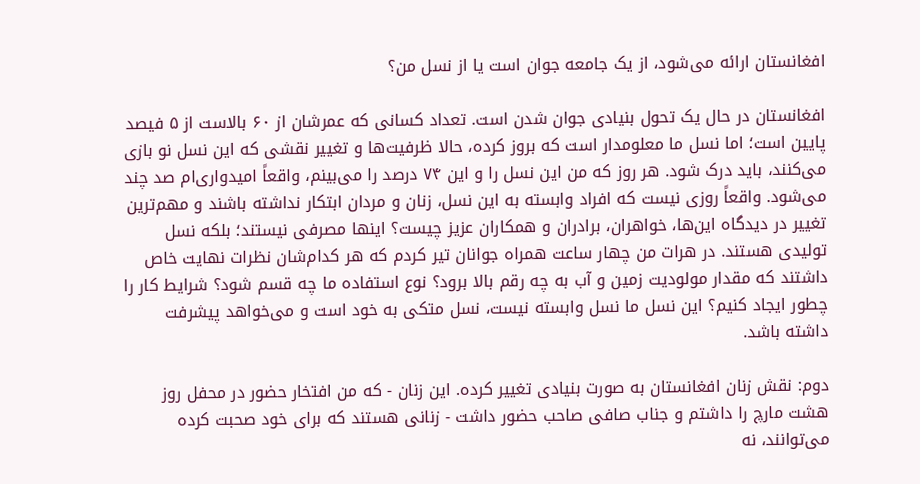افغانستان ارائه می‌شود، از یک جامعه جوان است یا از نسل من؟

افغانستان در حال یک تحول بنیادی جوان شدن است. تعداد کسانی که عمرشان از ۶۰ بالاست از ۵ فیصد پایین است؛ اما نسل ما معلومدار است که بروز کرده، حالا ظرفیت‌ها و تغییر نقشی که این نسل نو بازی می‌کنند، باید درک شود. هر روز که من این نسل را و این ۷۴ درصد را می‌بینم، واقعاً امیدواری‌ام صد چند می‌شود. واقعاً روزی نیست که افراد وابسته به این نسل، زنان و مردان ابتکار نداشته باشند و مهم‌ترین تغییر در دیدگاه این‌ها، خواهران، برادران و همکاران عزیز چیست؟ اینها مصرفی نیستند؛ بلکه نسل تولیدی هستند. در هرات من چهار ساعت همراه جوانان تیر کردم که هر کدام‌شان نظرات نهایت خاص داشتند که مقدار مولودیت زمین و آب به چه رقم بالا برود؟ نوع استفاده ما چه قسم شود؟ شرایط کار را چطور ایجاد کنیم؟ این نسل ما نسل وابسته نیست، نسل متکی به خود است و می‌خواهد پیشرفت داشته باشد.

دوم: نقش زنان افغانستان به صورت بنیادی تغییر کرده. این زنان - که من افتخار حضور در محفل روز هشت مارچ را داشتم و جناب صافی صاحب حضور داشت - زنانی هستند که برای خود صحبت کرده می‌توانند، نه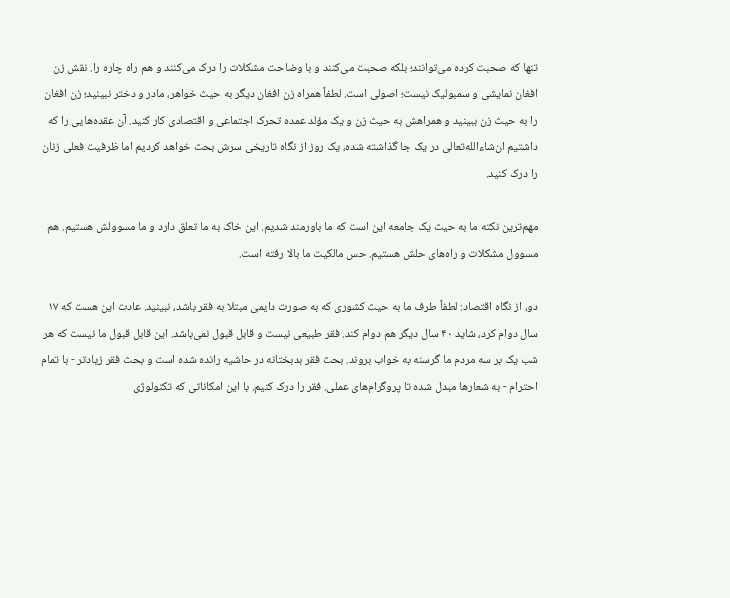تنها که صحبت کرده می‌توانند؛ بلکه صحبت می‌کنند و با وضاحت مشکلات را درک می‌کنند و هم راه چاره را. نقش زن افغان نمایشی و سمبولیک نیست؛ اصولی است. لطفاً همراه زن افغان دیگر به حیث خواهر، مادر و دختر نبینید؛ زن افغان را به حیث زن ببینید و همراهش به حیث زن و یک مؤلد عمده تحرک اجتماعی و اقتصادی کار کنید. آن عقده‌هایی را که داشتیم ان‌شاءالله‌تعالی در یک جا گذاشته شده، یک روز از نگاه تاریخی سرش بحث خواهد کردیم اما ظرفیت فعلی زنان را درک کنید.

مهم‌ترین نکته ما به حیث یک جامعه این است که ما باورمند شدیم. این خاک به ما تعلق دارد و ما مسوولش هستیم. هم مسوول مشکلات و راه‌های حلش هستیم. حس مالکیت ما بالا رفته است.

دو، از نگاه اقتصاد: لطفاً طرف ما به حیث کشوری که به صورت دایمی مبتلا به فقر باشد، نبینید. عادت این هست که ۱۷ سال دوام کرد، شاید ۴۰ سال دیگر هم دوام کند. فقر طبیعی نیست و قابل قبول نمی‌باشد. این قابل قبول ما نیست که هر شب یک بر سه مردم ما گرسنه به خواب بروند. بحث فقر بدبختانه در حاشیه رانده شده است و بحث فقر زیادتر - با تمام احترام - به شعارها مبدل شده تا پروگرام‌های عملی. فقر را درک کنیم. با این امکاناتی که تکنولوژی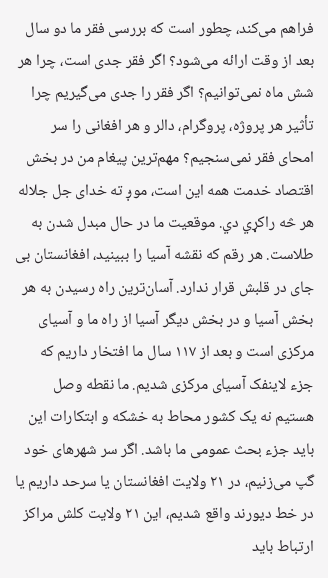فراهم می‌کند، چطور است که بررسی فقر ما دو سال بعد از وقت ارائه می‌شود؟ اگر فقر جدی است، چرا هر شش ماه نمی‌توانیم؟ اگر فقر را جدی می‌گیریم چرا تأثیر هر پروژه، پروگرام، دالر و هر افغانی را سر امحای فقر نمی‌سنجیم؟ مهم‌ترین پیغام من در بخش اقتصاد خدمت همه این است، موږ ته خدای جل جلاله هر څه راکړي دي. موقعیت ما در حال مبدل شدن به طلاست. هر رقم که نقشه آسیا را ببینید، افغانستان بی جای در قلبش قرار ندارد. آسان‌ترین راه رسیدن به هر بخش آسیا و در بخش دیگر آسیا از راه ما و آسیای مرکزی است و بعد از ۱۱۷ سال ما افتخار داریم که جزء لاینفک آسیای مرکزی شدیم. ما نقطه وصل هستیم نه یک کشور محاط به خشکه و ابتکارات این باید جزء بحث عمومی ما باشد. اگر سر شهرهای خود گپ می‌زنیم، در ۲۱ ولایت افغانستان یا سرحد داریم یا در خط دیورند واقع شدیم، این ۲۱ ولایت کلش مراکز ارتباط باید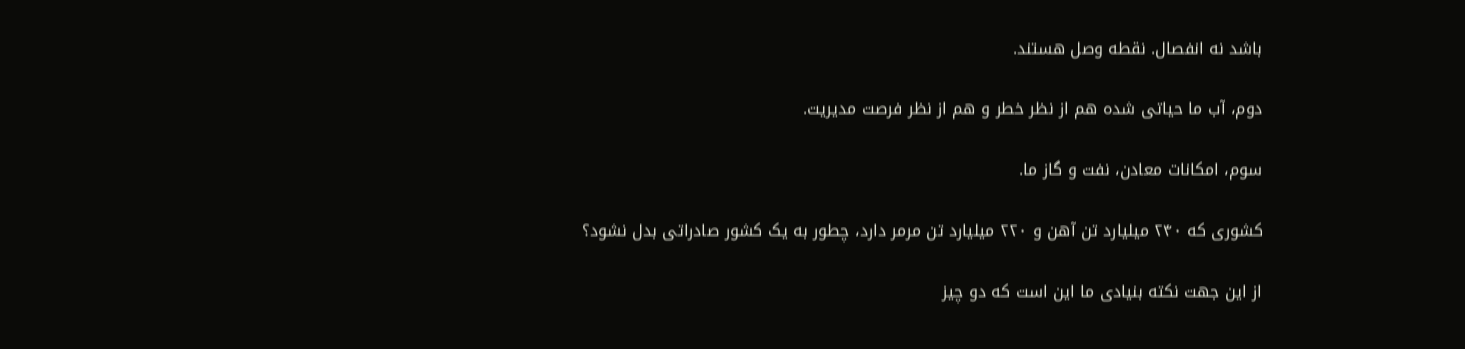باشد نه انفصال. نقطه وصل هستند.

دوم، آب ما حیاتی شده هم از نظر خطر و هم از نظر فرصت مدیریت.

سوم، امکانات معادن، نفت و گاز ما.

کشوری که ۲۴۰ میلیارد تن آهن و ۲۲۰ میلیارد تن مرمر دارد، چطور به یک کشور صادراتی بدل نشود؟

از این جهت نکته بنیادی ما این است که دو چیز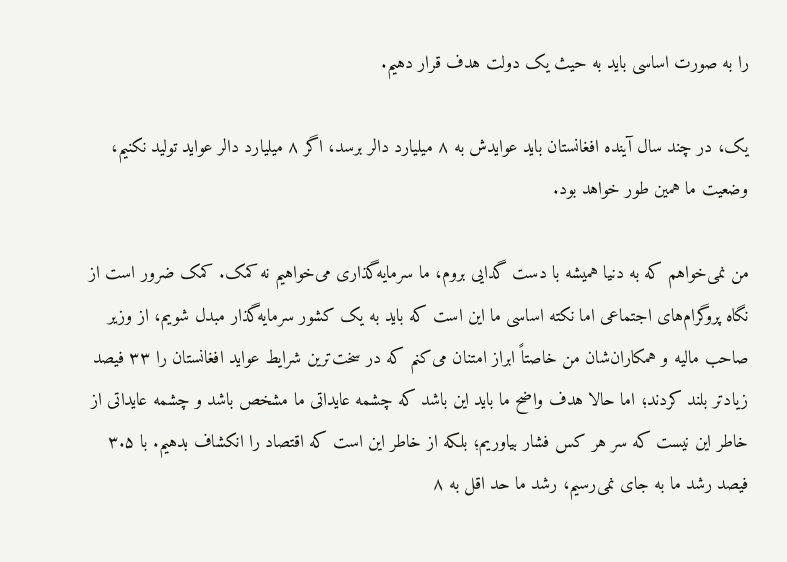را به صورت اساسی باید به حیث یک دولت هدف قرار دهیم.

یک، در چند سال آینده افغانستان باید عوایدش به ۸ میلیارد دالر برسد، اگر ۸ میلیارد دالر عواید تولید نکنیم، وضعیت ما همین طور خواهد بود.

من نمی‌خواهم که به دنیا همیشه با دست گدایی بروم، ما سرمایه‌گذاری می‌خواهیم نه کمک. کمک ضرور است از نگاه پروگرام‌های اجتماعی اما نکته اساسی ما این است که باید به یک کشور سرمایه‌گذار مبدل شویم، از وزیر صاحب مالیه و همکاران‌شان من خاصتاً ابراز امتنان می‌کنم که در سخت‌ترین شرایط عواید افغانستان را ۳۳ فیصد زیادتر بلند کردند؛ اما حالا هدف واضح ما باید این باشد که چشمه عایداتی ما مشخص باشد و چشمه عایداتی از خاطر این نیست که سر هر کس فشار بیاوریم؛ بلکه از خاطر این است که اقتصاد را انکشاف بدهیم. با ۳.۵ فیصد رشد ما به جای نمی‌رسیم، رشد ما حد اقل به ۸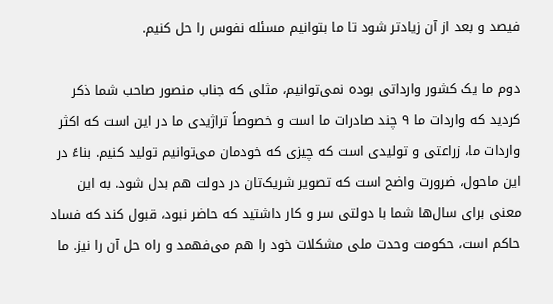فیصد و بعد از آن زیادتر شود تا ما بتوانیم مسئله نفوس را حل کنیم.

دوم ما یک کشور وارداتی بوده نمی‌توانیم، مثلی که جناب منصور صاحب شما ذکر کردید که واردات ما ۹ چند صادرات ما است و خصوصاً تراژیدی ما در این است که اکثر واردات ما، زراعتی و تولیدی است که چیزی که خودمان می‌توانیم تولید کنیم. بناءً در این ماحول، ضرورت واضح است که تصویر شریک‌تان در دولت هم بدل شود. به این معنی برای سال‌ها شما با دولتی سر و کار داشتید که حاضر نبود، قبول کند که فساد حاکم است، حکومت وحدت ملی مشکلات خود را هم می‌فهمد و راه حل آن را نیز. ما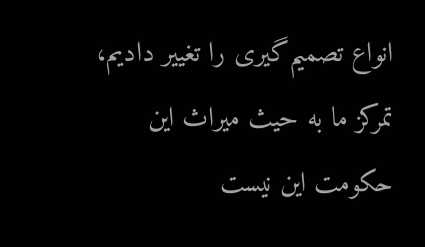انواع تصمیم‌گیری را تغییر دادیم، تمرکز ما به حیث میراث این حکومت این نیست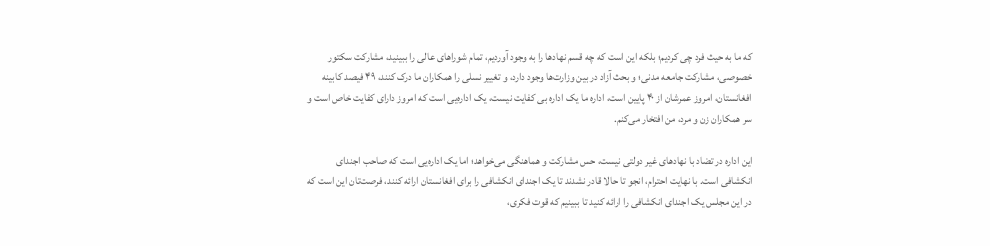که ما به حیث فرد چی کردیم؛ بلکه این است که چه قسم نهادها را به وجود آوردیم، تمام شوراهای عالی را ببینید، مشارکت سکتور خصوصی، مشارکت جامعه مدنی؛ و بحث آزاد در بین وزارت‌ها وجود دارد، و تغییر نسلی را همکاران ما درک کنند، ۴۹ فیصد کابینه افغانستان، امروز عمرشان از ۴۰ پایین است، اداره ما یک اداره بی کفایت نیست، یک اداره‌یی است که امروز دارای کفایت خاص است و سر همکاران زن و مرد، من افتخار می‌کنم.

این اداره در تضاد با نهادهای غیر دولتی نیست، حس مشارکت و هماهنگی می‌خواهد؛ اما یک اداره‌یی است که صاحب اجندای انکشافی است. با نهایت احترام، انجو تا حالا قادر نشدند تا یک اجندای انکشافی را برای افغانستان ارائه کنند، فرصت‌تان این است که در این مجلس یک اجندای انکشافی را ارائه کنید تا ببینیم که قوت فکری،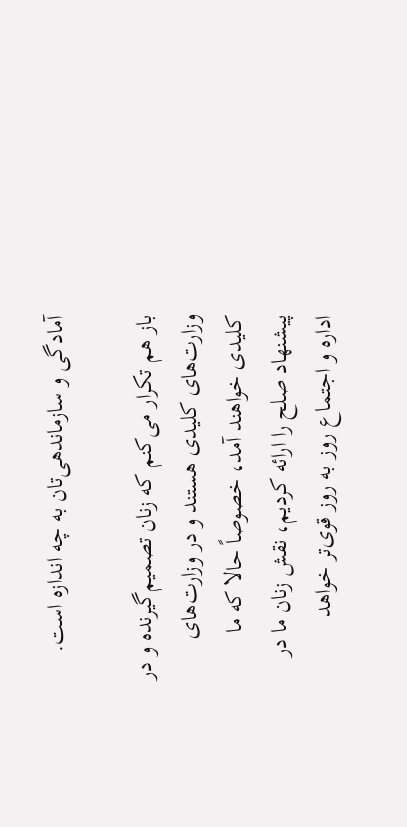آمادگی و سازماندهی‌تان به چه اندازه است.

باز هم تکرار می‌کنم که زنان تصمیم‌گیرنده و در وزارت‌های کلیدی هستند و در وزارت‌های کلیدی خواهند آمد، خصوصاً حالا که ما پیشنهاد صلح را ارائه کردیم، نقش زنان ما در اداره و اجتماع روز به روز قوی‌تر خواهد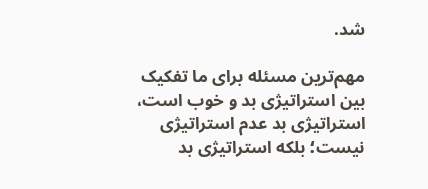شد.

مهم‌ترین مسئله برای ما تفکیک بین استراتیژی بد و خوب است، استراتیژی بد عدم استراتیژی نیست؛ بلکه استراتیژی بد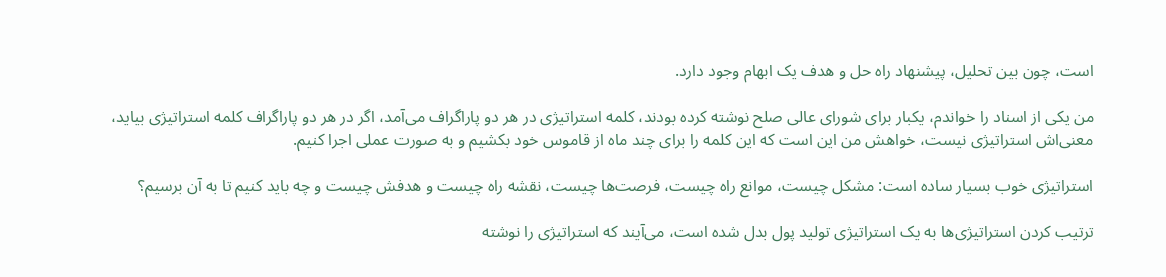است، چون بین تحلیل، پیشنهاد راه حل و هدف یک ابهام وجود دارد.

من یکی از اسناد را خواندم، یکبار برای شورای عالی صلح نوشته کرده بودند، کلمه استراتیژی در هر دو پاراگراف می‌آمد، اگر در هر دو پاراگراف کلمه استراتیژی بیاید، معنی‌اش استراتیژی نیست، خواهش من این است که این کلمه را برای چند ماه از قاموس خود بکشیم و به صورت عملی اجرا کنیم.

استراتیژی خوب بسیار ساده است: مشکل چیست، موانع راه چیست، فرصت‌ها چیست، نقشه راه چیست و هدفش چیست و چه باید کنیم تا به آن برسیم؟

ترتیب کردن استراتیژی‌ها به یک استراتیژی تولید پول بدل شده است، می‌آیند که استراتیژی را نوشته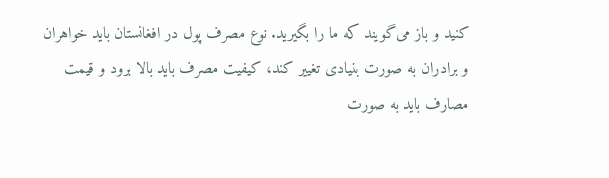کنید و باز می‌گویند که ما را بگیرید. نوع مصرف پول در افغانستان باید خواهران و برادران به صورت بنیادی تغییر کند، کیفیت مصرف باید بالا برود و قیمت مصارف باید به صورت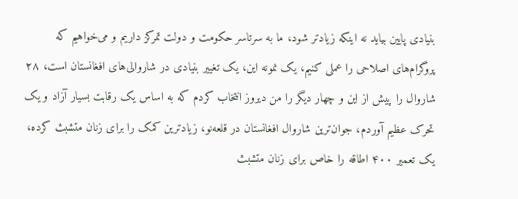بنیادی پایین بیاید نه اینکه زیادتر شود، ما به سرتاسر حکومت و دولت تمرکز داریم و می‌خواهیم که پروگرام‌های اصلاحی را عملی کنیم، یک نمونه این، یک تغییر بنیادی در شاروالی‌های افغانستان است، ۲۸ شاروال را پیش از این و چهار دیگر را من دیروز انتخاب کردم که به اساس یک رقابت بسیار آزاد و یک تحرک عظیم آوردم، جوان‌ترین شاروال افغانستان در قلعه‌نو، زیادترین کمک را برای زنان متشبث کرده، یک تعمیر ۴۰۰ اطاقه را خاص برای زنان متشبث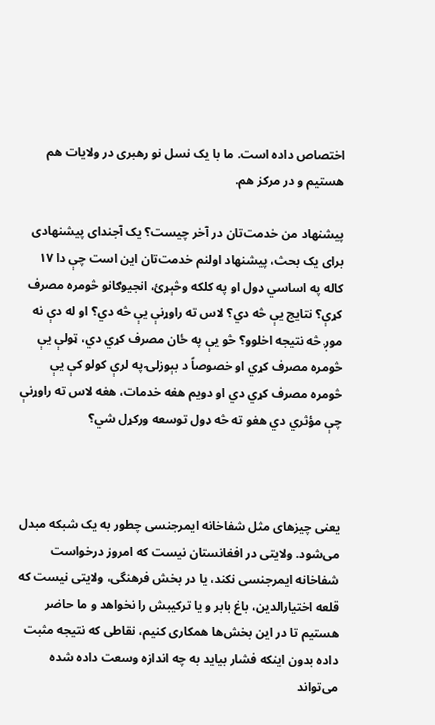اختصاص داده است. ما با یک نسل نو رهبری در ولایات هم هستیم و در مرکز هم.

پیشنهاد من خدمت‌تان در آخر چیست؟ یک آجندای پیشنهادی برای یک بحث، پیشنهاد اولنم خدمت‌تان این است چې دا ۱۷ کاله په اساسي ډول او په کلکه وڅېړئ، انجیوګانو څومره مصرف کړې؟ نتایج يې څه دي؟ لاس ته راوړنې يې څه دي؟ او له دې نه موږ څه نتیجه اخلوو؟ څو يې په ځان مصرف کړي دي، ټولې يې څومره مصرف کړي او خصوصاً د بېوزلۍ په لرې کولو کې يې څومره مصرف کړي دي او دویم هغه خدمات، هغه لاس ته راوړنې چې مؤثري دي هغو ته څه ډول توسعه ورکړل شي؟



یعنی چیزهای مثل شفاخانه ایمرجنسی چطور به یک شبکه مبدل می‌شود. ولایتی در افغانستان نیست که امروز درخواست شفاخانه ایمرجنسی نکند، یا در بخش فرهنگی، ولایتی نیست که قلعه اختیارالدین، باغ بابر و یا ترکیبش را نخواهد و ما حاضر هستیم تا در این بخش‌ها همکاری کنیم، نقاطی که نتیجه مثبت داده بدون اینکه فشار بیاید به چه اندازه وسعت داده شده می‌تواند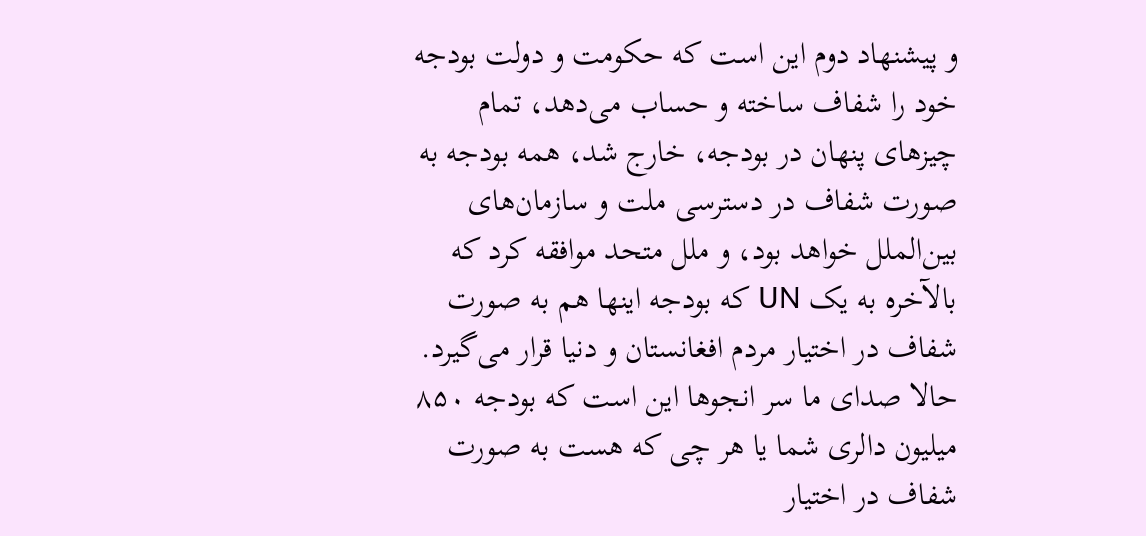و پیشنهاد دوم این است که حکومت و دولت بودجه خود را شفاف ساخته و حساب می‌دهد، تمام چیزهای پنهان در بودجه، خارج شد، همه بودجه به صورت شفاف در دسترسی ملت و سازمان‌های بین‌الملل خواهد بود، و ملل متحد موافقه کرد که بالآخره به یک UN که بودجه اینها هم به صورت شفاف در اختیار مردم افغانستان و دنیا قرار می‌گیرد. حالا صدای ما سر انجوها این است که بودجه ۸۵۰ میلیون دالری شما یا هر چی که هست به صورت شفاف در اختیار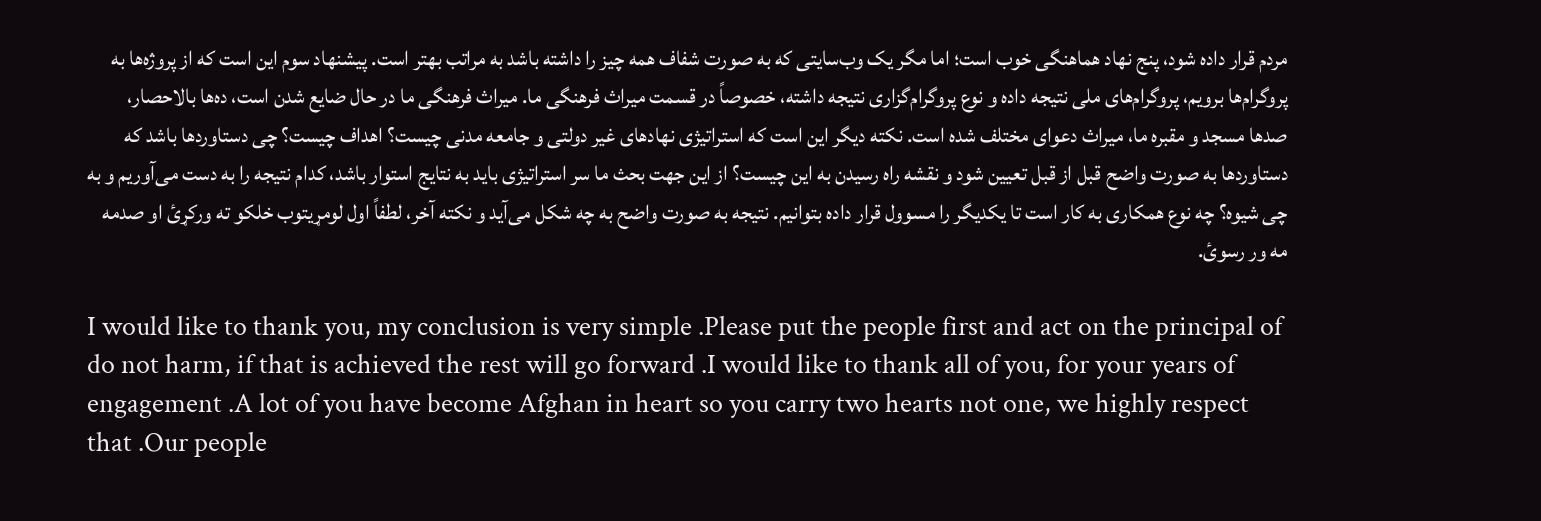مردم قرار داده شود، پنج نهاد هماهنگی خوب است؛ اما مگر یک وب‌سایتی که به صورت شفاف همه چیز را داشته باشد به مراتب بهتر است. پیشنهاد سوم این است که از پروژه‌ها به پروگرام‌ها برویم، پروگرام‌های ملی نتیجه داده و نوع پروگرام‌گزاری نتیجه داشته، خصوصاً در قسمت میراث فرهنگی ما. میراث فرهنگی ما در حال ضایع شدن است، ده‌ها بالاحصار، صدها مسجد و مقبره ما، میراث دعوای مختلف شده است. نکته دیگر این است که استراتیژی نهادهای غیر دولتی و جامعه مدنی چیست؟ اهداف چیست؟ چی دستاوردها باشد که دستاوردها به صورت واضح قبل از قبل تعیین شود و نقشه راه رسیدن به این چیست؟ از این جهت بحث ما سر استراتیژی باید به نتایج استوار باشد، کدام نتیجه را به دست می‌آوریم و به چی شیوه؟ چه نوع همکاری به کار است تا یکدیگر را مسوول قرار داده بتوانیم. نتیجه به صورت واضح به چه شکل می‌آید و نکته آخر، لطفاً اول لومړیتوب خلکو ته ورکړئ او صدمه مه ور رسوئ.

I would like to thank you, my conclusion is very simple .Please put the people first and act on the principal of do not harm, if that is achieved the rest will go forward .I would like to thank all of you, for your years of engagement .A lot of you have become Afghan in heart so you carry two hearts not one, we highly respect that .Our people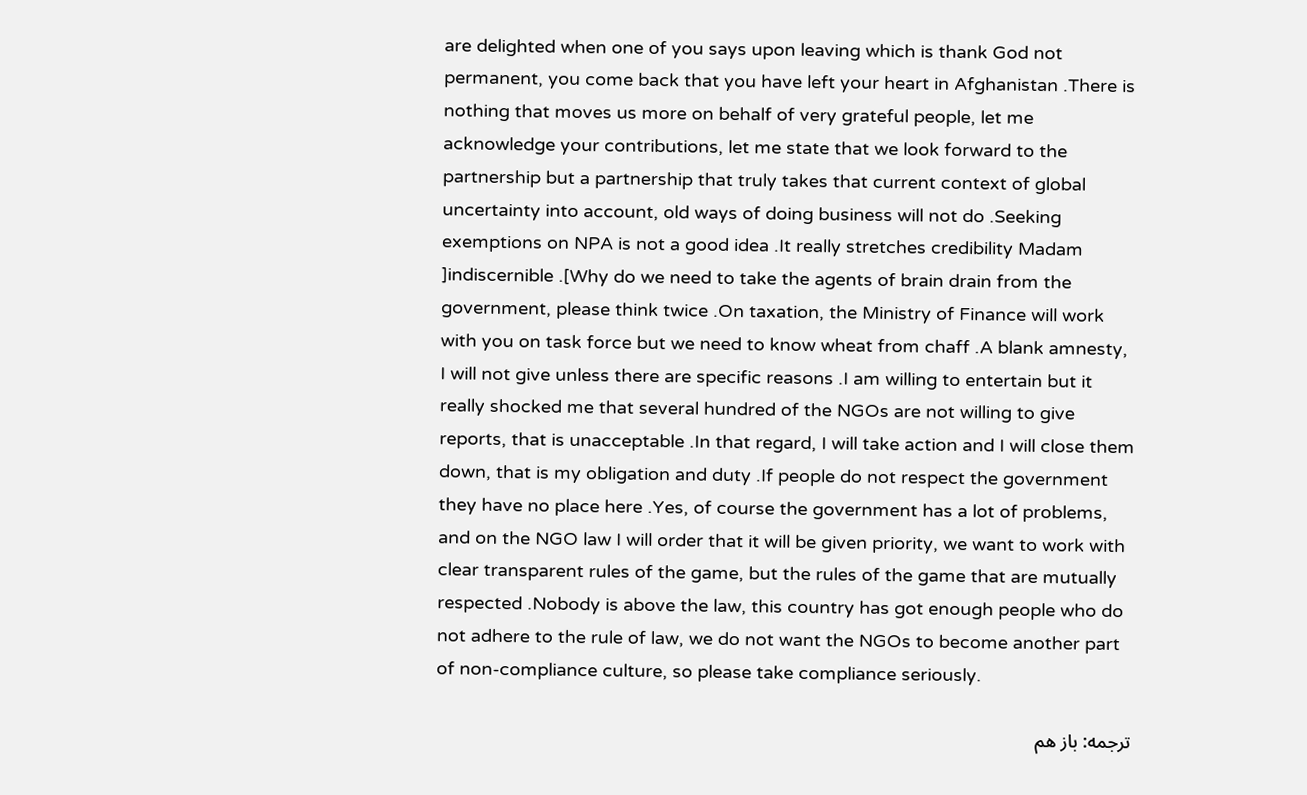are delighted when one of you says upon leaving which is thank God not permanent, you come back that you have left your heart in Afghanistan .There is nothing that moves us more on behalf of very grateful people, let me acknowledge your contributions, let me state that we look forward to the partnership but a partnership that truly takes that current context of global uncertainty into account, old ways of doing business will not do .Seeking exemptions on NPA is not a good idea .It really stretches credibility Madam ]indiscernible .[Why do we need to take the agents of brain drain from the government, please think twice .On taxation, the Ministry of Finance will work with you on task force but we need to know wheat from chaff .A blank amnesty, I will not give unless there are specific reasons .I am willing to entertain but it really shocked me that several hundred of the NGOs are not willing to give reports, that is unacceptable .In that regard, I will take action and I will close them down, that is my obligation and duty .If people do not respect the government they have no place here .Yes, of course the government has a lot of problems, and on the NGO law I will order that it will be given priority, we want to work with clear transparent rules of the game, but the rules of the game that are mutually respected .Nobody is above the law, this country has got enough people who do not adhere to the rule of law, we do not want the NGOs to become another part of non-compliance culture, so please take compliance seriously.

ترجمه: باز هم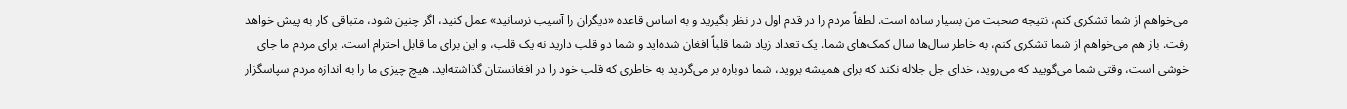می‌خواهم از شما تشکری کنم، نتیجه صحبت من بسیار ساده است. لطفاً مردم را در قدم اول در نظر بگیرید و به اساس قاعده «دیگران را آسیب نرسانید» عمل کنید، اگر چنین شود، متباقی کار به پیش خواهد رفت. باز هم می‌خواهم از شما تشکری کنم، به خاطر سال‌ها سال کمک‌های شما. یک تعداد زیاد شما قلباً افغان شده‌اید و شما دو قلب دارید نه یک قلب، و این برای ما قابل احترام است. برای مردم ما جای خوشی است، وقتی شما می‌گویید که می‌روید، خدای جل جلاله نکند که برای همیشه بروید، شما دوباره بر می‌گردید به خاطری که قلب خود را در افغانستان گذاشته‌اید. هیچ چیزی ما را به اندازه مردم سپاسگزار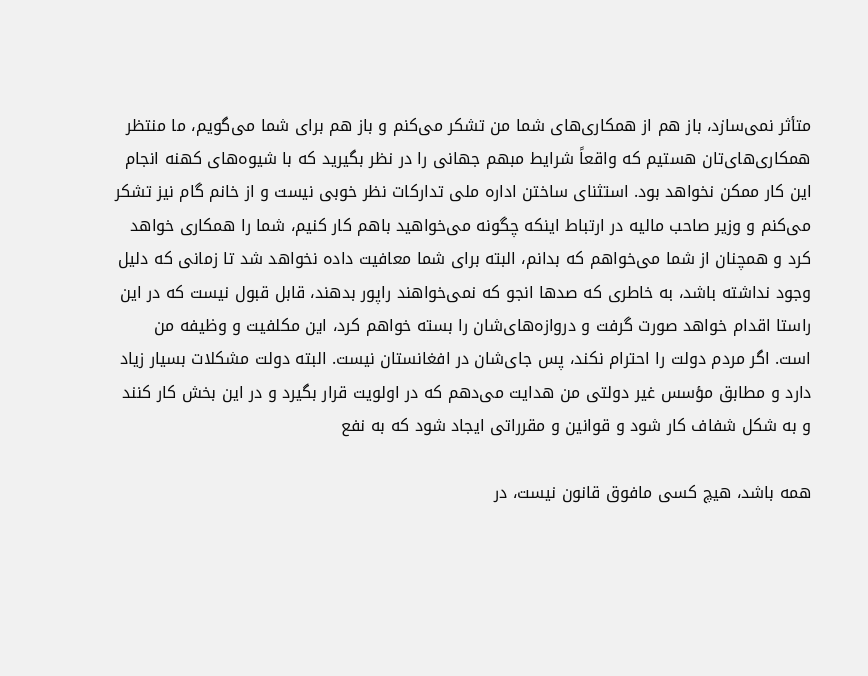متأثر نمی‌سازد، باز هم از همکاری‌های شما من تشکر می‌کنم و باز هم برای شما می‌گویم، ما منتظر همکاری‌های‌تان هستیم که واقعاً شرایط مبهم جهانی را در نظر بگیرید که با شیوه‌های کهنه انجام این کار ممکن نخواهد بود. استثنای ساختن اداره ملی تدارکات نظر خوبی نیست و از خانم گام نیز تشکر می‌کنم و وزیر صاحب مالیه در ارتباط اینکه چگونه می‌خواهید باهم کار کنیم، شما را همکاری خواهد کرد و همچنان از شما می‌خواهم که بدانم، البته برای شما معافیت داده نخواهد شد تا زمانی که دلیل وجود نداشته باشد، به خاطری که صدها انجو که نمی‌خواهند راپور بدهند، قابل قبول نیست که در این راستا اقدام خواهد صورت گرفت و دروازه‌های‌شان را بسته خواهم کرد، این مکلفیت و وظیفه من است. اگر مردم دولت را احترام نکند، پس جای‌شان در افغانستان نیست. البته دولت مشکلات بسیار زیاد دارد و مطابق مؤسس غیر دولتی من هدایت می‌دهم که در اولویت قرار بگیرد و در این بخش کار کنند و به شکل شفاف کار شود و قوانین و مقرراتی ایجاد شود که به نفع

همه باشد، هیچ کسی مافوق قانون نیست، در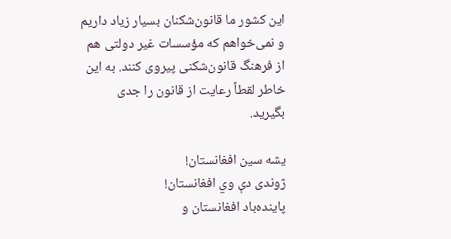این کشور ما قانون‌شکنان بسیار زیاد داریم و نمی‌خواهم که مؤسسات غیر دولتی هم از فرهنگ قانون‌شکنی پیروی کنند. به این خاطر لقطاً رعایت از قانون را جدی بگیرید.

یشه سین افغانستان!
ژوندی دې وي افغانستان!
پاینده‌باد افغانستان و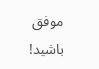موفق باشید!